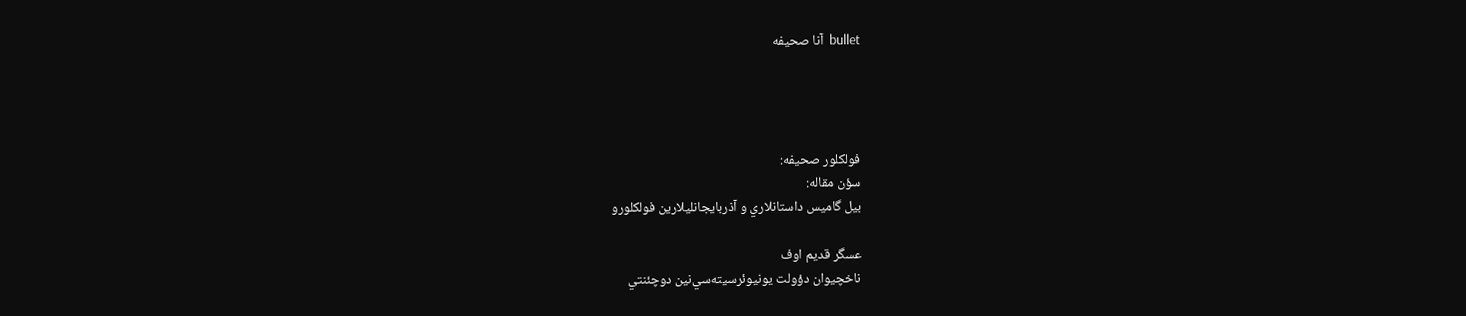bullet  آنا صحيفه




فولکلور صحيفه:
سؤن مقاله:
بيل گاميس داستانلاري و آذربايجانليلارين فولكلورو

عسگر قديم اوف
ناخچيوان دؤولت يونيوئرسيته‌سي‌نين دوچئنتي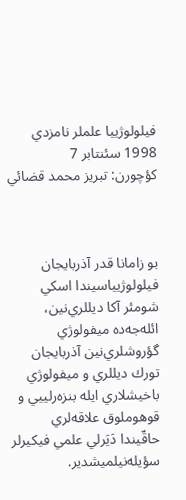فيلولوژييا علملر نامزدي
1998 سئنتابر 7
كؤچورن: تبريز محمد قضائي



بو زامانا قدر آذربايجان فيلولوژيياسيندا اسكي شومئر آكا ديللري‌نين، ائله‌جه‌ده ميفولوژي گؤروشلري‌نين آذربايجان تورك ديللري و ميفولوژي باخيشلاري ايله بنزه‌رلييي و قوهوملوق علاقه‌لري حاقّيندا دَيَرلي علمي فيكيرلر سؤيله‌نيلميشدير.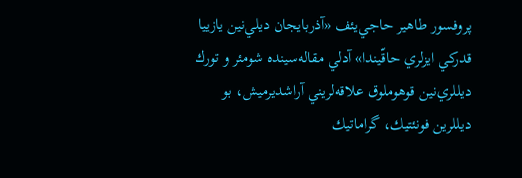پروفسور طاهير حاجي‌يئف «آذربايجان ديلي‌نين يازييا قدركي ايزلري حاقّيندا» آدلي مقاله‌سينده شومئر و تورك ديللري‌نين قوهوملوق علاقه‌لريني آراشديرميش، بو ديللرين فونئتيك، گراماتيك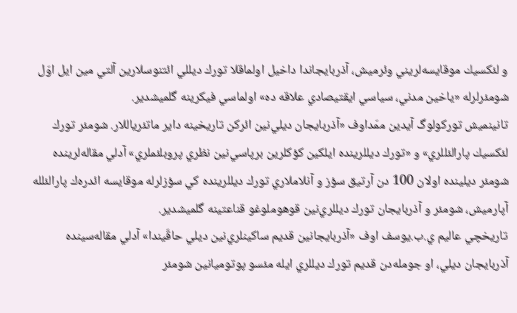و لئكسيك موقايسه‌لريني وئرميش، آذربايجاندا داخيل اولماقلا تورك ديللي ائتنوسلارين آلتي مين ايل اوّل شومئرلرله «ياخين مدني، سياسي ايقتيصادي علاقه ده» اولماسي فيكرينه گلميشدير.
تانينميش توركولوگ آيدين ممّداوف «آذربايجان ديلي‌نين ائركن تاريخينه داير ماتئرياللار. شومئر تورك لئكسيك پارالئللري» و «تورك ديللرينده ايلكين كؤكلرين برپاسي‌نين نظري پروبلئملري» آدلي مقاله‌لرينده شومئر ديلينده اولان 100 دن آرتيق سؤز و آنلاملاري تورك ديللرينده كي سؤزلرله موقايسه ائدره‌ك پارالئلله آپارميش، شومئر و آذربايجان تورك ديللري‌نين قوهوملوغو قناعتينه گلميشدير.
تاريخچي عاليم ي.ب.يوسف اوف «آذربايجانين قديم ساكينلري‌نين ديلي حاقّيندا» آدلي مقاله‌سينده آذربايجان ديلي، او جومله‌دن قديم تورك ديللري ايله مئسو پوتوميانين شومئر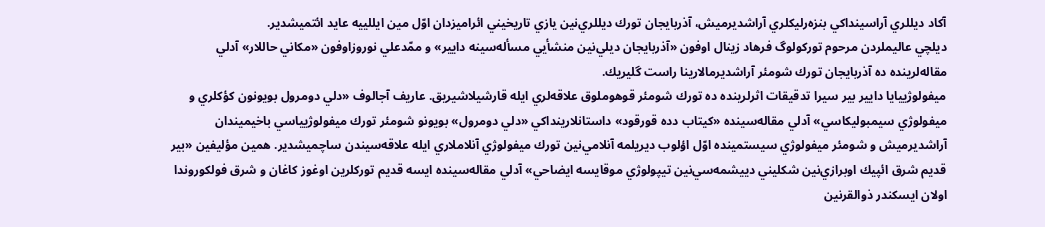آكاد ديللري آراسينداكي بنزه‌رليكلري آراشديرميش، آذربايجان تورك ديللري‌نين يازي تاريخيني ائراميزدان اوّل مين ايللييه عايد ائتميشدير.
ديلچي عاليملردن مرحوم توركولوگ فرهاد زينال اوفون «آذربايجان ديلي‌نين منشأيي مسأله‌سينه دايير» و ممّدعلي نوروزاوفون «مكاني حاللار» آدلي مقاله‌لرينده ده آذربايجان تورك شومئر آراشديرمالارينا راست گليريك.
ميفولوژييايا دايير بير سيرا تدقيقات اثرلرينده ده تورك شومئر قوهوملوق علاقه‌لري ايله قارشيلاشيريق. عاريف آجالوف «دلي دومرول بويونون كؤكلري و ميفولوژي سيمبوليكاسي» آدلي مقاله‌سينده «كيتاب دده قورقود» داستانلارينداكي «دلي دومرول» بويونو شومئر تورك ميفولوژيياسي باخيميندان آراشديرميش و شومئر ميفولوژي سيستمينده اوّل اؤلوب ديريلمه آنلامي‌نين تورك ميفولوژي آنلاملاري ايله علاقه‌سيندن ساچميشدير. همين مؤليفين «بير قديم شرق ائپيك اوبرازي‌نين شكليني دييشمه‌سي‌نين تيپولوژي موقايسه ايضاحي» آدلي مقاله‌سينده ايسه قديم توركلرين اوغوز كاغان و شرق فولكوروندا اولان ايسكندر ذوالقرنين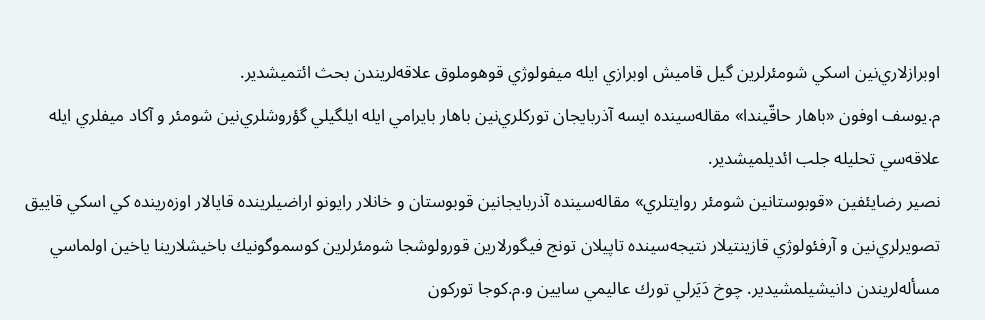اوبرازلاري‌نين اسكي شومئرلرين گيل قاميش اوبرازي ايله ميفولوژي قوهوملوق علاقه‌لريندن بحث ائتميشدير.
م.يوسف اوفون «باهار حاقّيندا» مقاله‌سينده ايسه آذربايجان توركلري‌نين باهار بايرامي ايله ايلگيلي گؤروشلري‌نين شومئر و آكاد ميفلري ايله علاقه‌سي تحليله جلب ائديلميشدير.
نصير رضايئفين «قوبوستانين شومئر روايتلري» مقاله‌سينده آذربايجانين قوبوستان و خانلار رايونو اراضيلرينده قايالار اوزه‌رينده كي اسكي قاييق تصويرلري‌نين و آرفئولوژي قازينتيلار نتيجه‌سينده تاپيلان تونج فيگورلارين قورولوشجا شومئرلرين كوسموگونيك باخيشلارينا ياخين اولماسي مسأله‌لريندن دانيشيلمشيدير. چوخ دَيَرلي تورك عاليمي سايين و.م.كوجا توركون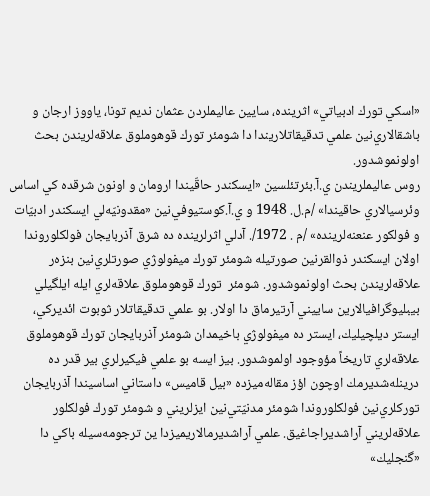«اسكي تورك ادبياتي» اثرينده، سايين عاليملردن عثمان نديم تونا، ياووز ارجان و باشقالاري‌نين علمي تدقيقاتلاريندا دا شومئر تورك قوهوملوق علاقه‌لريندن بحث اولونموشدور.
روس عاليملريندن ي.آ.بئرتئلسين «ايسكندر حاقّيندا ارومان و اونون شرقده كي اساس وئرسيالاري حاقيندا» /م.ل. 1948 و ي.آ.كوستيوفي‌نين «مقدونيّه‌لي ايسكندر ادبيّات و فولكور عنعنه‌لرينده» /م . 1972/. آدلي اثرلرينده ده شرق آذربايجان فولكلوروندا اولان ايسكندر ذوالقرنين صورتيله شومئر تورك ميفولوژي صورتلري‌نين بنزه‌ر علاقه‌لريندن بحث اولونموشدور. شومئر  تورك قوهوملوق علاقه‌لري ايله ايلگيلي بيبليوگرافيالارين ساييني آرتيرماق دا اولار. بو علمي تدقيقاتلار ثوبوت ائديركي، ايستر ديلچيليك، ايستر ده ميفولوژي باخيمدان شومئر آذربايجان تورك قوهوملوق علاقه‌لري تاريخاً مؤوجود اولموشدور. بيز ايسه بو علمي فيكيرلري بير قدر ده درينله‌شديرمك اوچون اؤز مقاله‌ميزده «بيل قاميس» داستاني اساسيندا آذربايجان توركلري‌نين فولكلوروندا شومئر مدنيّتي‌نين ايزلريني و شومئر تورك فولكلور علاقه‌لريني آراشديراجاغيق. علمي آراشديرمالاريميزدا ين ترجومه‌سيله باكي دا «گنجليك»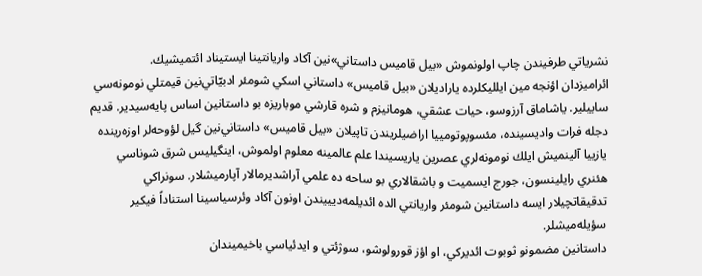نشرياتي طرفيندن چاپ اولونموش «بيل قاميس داستاني»نين آكاد واريانتينا ايستيناد ائتميشيك.
ائراميزدان اؤنجه مين ايلليكلرده ياراديلان «بيل قاميس» داستاني اسكي شومئر ادبيّاتي‌نين قيمتلي نومونه‌سي ساييلير. ياشاماق آرزوسو، حيات عشقي، هومانيزم و شره قارشي موباريزه بو داستانين اساس پايه‌سيدير. قديم دجله فرات واديسينده، مئسوپوتومييا اراضيلريندن تاپيلان «بيل قاميس» داستاني‌نين گيل لؤوحه‌لر اوزه‌رينده يازييا آلينميش ايلك نومونه‌لري عصرين ياريسيندا علم عالمينه معلوم اولموش، اينگيليس شرق شوناسي هئنري رايلينسون، جورج ايسميت و باشقالاري بو ساحه ده علمي آراشديرمالار آپارميشلار. سونراكي تدقيقاتچيلار ايسه داستانين شومئر واريانتي الده ائديلمه‌ديييندن اونون آكاد وئرسياسينا استناداً فيكير سؤيله‌ميشلر.
داستانين مضمونو ثوبوت ائديركي، او اؤز قورولوشو، سوژئتي و ايدئياسي باخيميندان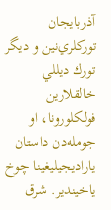آذربايجان توركلري‌نين و ديگر تورك ديللي خالقلارين فولكلورونا، او جومله‌دن داستان ياراديجيليغينا چوخ ياخيندير. شرق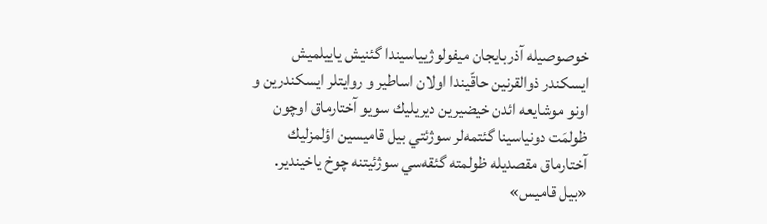خوصوصيله آذربايجان ميفولوژيياسيندا گئنيش ياييلميش ايسكندر ذوالقرنين حاقّيندا اولان اساطير و روايتلر ايسكندرين و اونو موشايعه ائدن خيضيرين ديريليك سويو آختارماق اوچون ظولمَت دونياسينا گئتمه‌لر سوژئتي بيل قاميسين اؤلمزليك آختارماق مقصديله ظولمته گئقه‌سي سوژئيتنه چوخ ياخيندير. «بيل قاميس»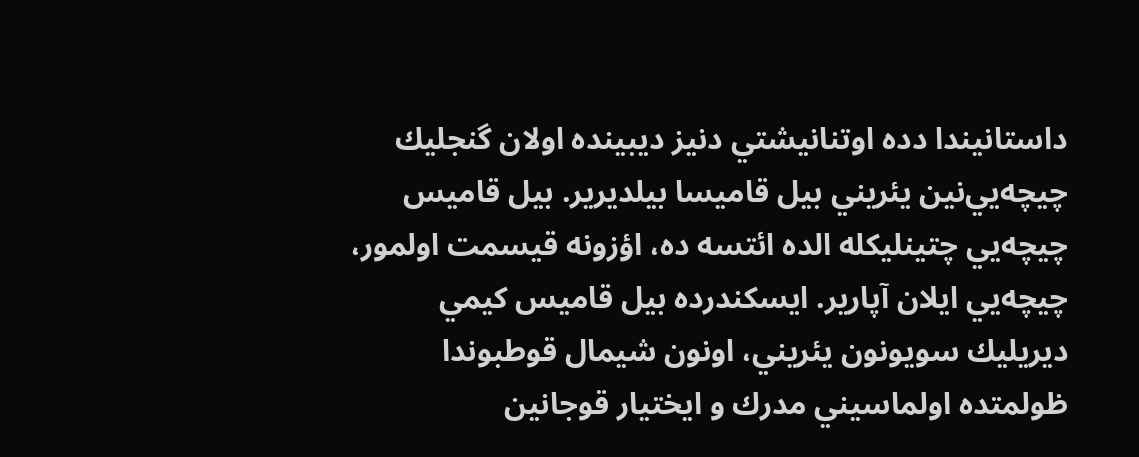داستانيندا دده اوتنانيشتي دنيز ديبينده اولان گنجليك چيچه‌يي‌نين يئريني بيل قاميسا بيلديرير. بيل قاميس چيچه‌يي چتينليكله الده ائتسه ده، اؤزونه قيسمت اولمور، چيچه‌يي ايلان آپارير. ايسكندرده بيل قاميس كيمي ديريليك سويونون يئريني، اونون شيمال قوطبوندا ظولمتده اولماسيني مدرك و ايختيار قوجانين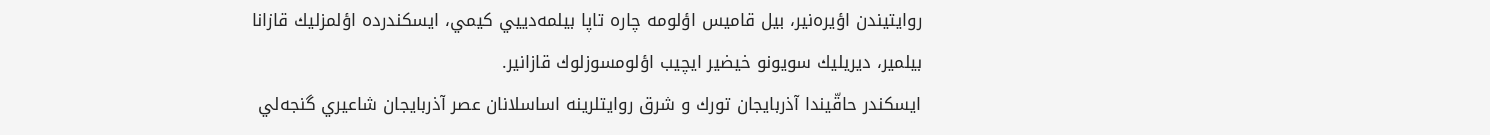روايتيندن اؤيره‌نير، بيل قاميس اؤلومه چاره تاپا بيلمه‌دييي كيمي، ايسكندرده اؤلمزليك قازانا بيلمير، ديريليك سويونو خيضير ايچيب اؤلومسوزلوك قازانير.
ايسكندر حاقّيندا آذربايجان تورك و شرق روايتلرينه اساسلانان عصر آذربايجان شاعيري گنجه‌لي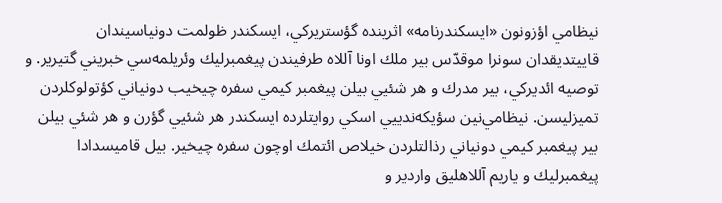نيظامي اؤزونون «ايسكندرنامه» اثرينده گؤستريركي، ايسكندر ظولمت دونياسيندان قاييتديقدان سونرا موقدّس بير ملك اونا آللاه طرفيندن پيغمبرليك وئريلمه‌سي خبريني گتيرير. و توصيه ائديركي، بير مدرك و هر شئيي بيلن پيغمبر كيمي سفره چيخيب دونياني كؤتولوكلردن تميزليسن. نيظامي‌نين سؤيكه‌ندييي اسكي روايتلرده ايسكندر هر شئيي گؤرن و هر شئي بيلن بير پيغمبر كيمي دونياني رذالتلردن خيلاص ائتمك اوچون سفره چيخير. بيل قاميسدادا پيغمبرليك و ياريم آللاهليق واردير و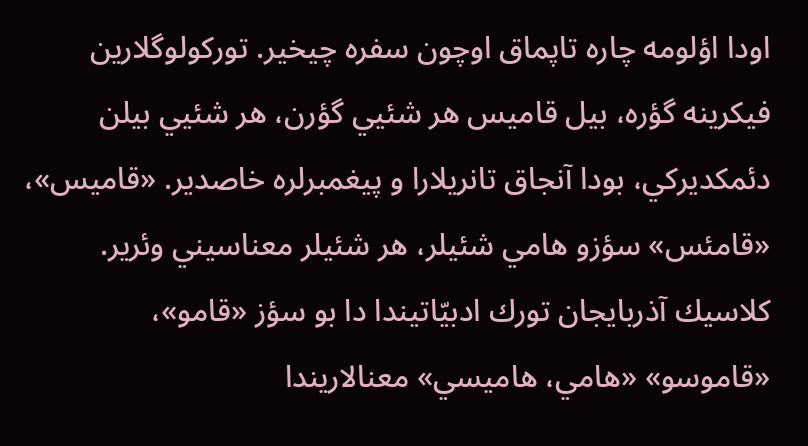اودا اؤلومه چاره تاپماق اوچون سفره چيخير. توركولوگلارين فيكرينه گؤره، بيل قاميس هر شئيي گؤرن، هر شئيي بيلن دئمكديركي، بودا آنجاق تانريلارا و پيغمبرلره خاصدير. «قاميس»، «قامئس» سؤزو هامي شئيلر، هر شئيلر معناسيني وئرير. كلاسيك آذربايجان تورك ادبيّاتيندا دا بو سؤز «قامو»، «قاموسو» «هامي، هاميسي» معنالاريندا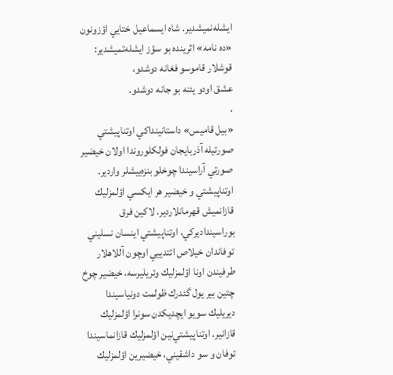ايشله‌نميشدير. شاه ايسماعيل ختايي اؤزونون «ده نامه» اثرينده بو سؤز ايشله‌تميشدير:
قوشلار قاموسو فغانه دوشدو،
عشق اودو يئنه بو جانه دوشدو.
.
«بيل قاميس» داستانينداكي اوتناپيشتي صورتيله آذربايجان فولكلوروندا اولان خيضير صورتي آراسيندا چوخلو بنزه‌ييشلر واردير. اوتناپيشتي و خيضير هر ايكسي اؤلمزليك قازانميش قهرمانلاردير. لاكين فرق بوراسينداديركي، اوتناپيشتي اينسان نسليني توفاندان خيلاص ائتدييي اوچون آللاهلار طرفيندن اونا اؤلمزليك وئريليرسه، خيضير چوخ چتين بير يول گئدرك ظولمت دونياسيندا ديريليك سويو ايچديكدن سونرا اؤلمزليك قازانير. اوتناپيشتي‌نين اؤلمزليك قازانماسيندا توفان و سو داشقيني، خيضيرين اؤلمزليك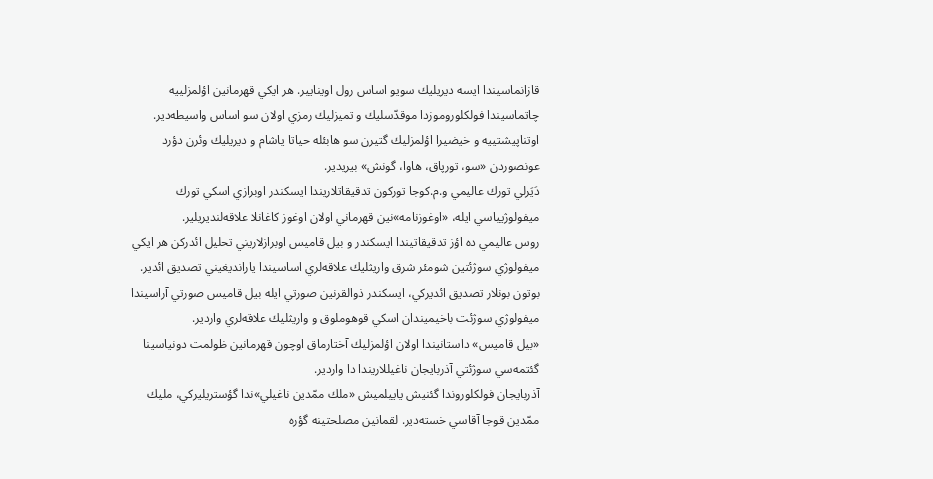قازانماسيندا ايسه ديريليك سويو اساس رول اوينايير. هر ايكي قهرمانين اؤلمزلييه چاتماسيندا فولكلوروموزدا موقدّسليك و تميزليك رمزي اولان سو اساس واسيطه‌دير. اوتناپيشتييه و خيضيرا اؤلمزليك گتيرن سو هابئله حياتا ياشام و ديريليك وئرن دؤرد عونصوردن «سو، تورپاق، هاوا، گونش» بيريدير.
دَيَرلي تورك عاليمي و.م.كوجا توركون تدقيقاتلاريندا ايسكندر اوبرازي اسكي تورك ميفولوژيياسي ايله، «اوغوزنامه»نين قهرماني اولان اوغوز كاغانلا علاقه‌لنديريلير.
روس عاليمي ده اؤز تدقيقاتيندا ايسكندر و بيل قاميس اوبرازلاريني تحليل ائدركن هر ايكي ميفولوژي سوژئتين شومئر شرق واريثليك علاقه‌لري اساسيندا يارانديغيني تصديق ائدير. بوتون بونلار تصديق ائديركي، ايسكندر ذوالقرنين صورتي ايله بيل قاميس صورتي آراسيندا ميفولوژي سوژئت باخيميندان اسكي قوهوملوق و واريثليك علاقه‌لري واردير.
«بيل قاميس» داستانيندا اولان اؤلمزليك آختارماق اوچون قهرمانين ظولمت دونياسينا گئتمه‌سي سوژئتي آذربايجان ناغيللاريندا دا واردير.
آذربايجان فولكلوروندا گئنيش ياييلميش «ملك ممّدين ناغيلي»ندا گؤستريليركي، مليك ممّدين قوجا آقاسي خسته‌دير. لقمانين مصلحتينه گؤره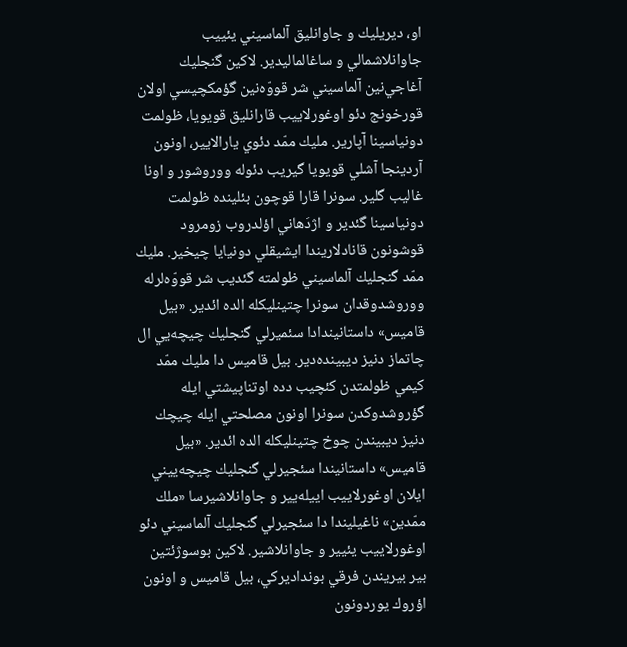او، ديريليك و جاوانليق آلماسيني يئييب جاوانلاشمالي و ساغالماليدير. لاكين گنجليك آغاجي‌نين آلماسيني شر قووّه‌نين گؤمكچيسي اولان قورخونج دئو اوغورلاييب قارانليق قويويا، ظولمت دونياسينا آپارير. مليك ممّد دئوي يارالايير، اونون آردينجا آشلي قويويا گيريب دئوله ووروشور و اونا غاليب گلير. سونرا قارا قوچون بئلينده ظولمت دونياسينا گئدير و اژدَهاني اؤلدروب زومرود قوشونون قانادلاريندا ايشيقلي دونيايا چيخير. مليك ممّد گنجليك آلماسيني ظولمته گئديب شر قووّه‌لرله ووروشدوقدان سونرا چتينليكله الده ائدير. «بيل قاميس» داستانيندادا سئميرلي گنجليك چيچه‌يي ال چاتماز دنيز ديبينده‌دير. بيل قاميس دا مليك ممّد كيمي ظولمتدن كئچيب دده اوتناپيشتي ايله گؤروشدوكدن سونرا اونون مصلحتي ايله چيچك دنيز ديبيندن چوخ چتينليكله الده ائدير. «بيل قاميس» داستانيندا سئجيرلي گنجليك چيچه‌ييني ايلان اوغورلاييب اييله‌يير و جاوانلاشيرسا «ملك ممّدين» ناغيليندا دا سئجيرلي گنجليك آلماسيني دئو اوغورلاييب يئيير و جاوانلاشير. لاكين بوسوژئتين بير بيريندن فرقي بونداديركي، بيل قاميس و اونون اؤروك يوردونون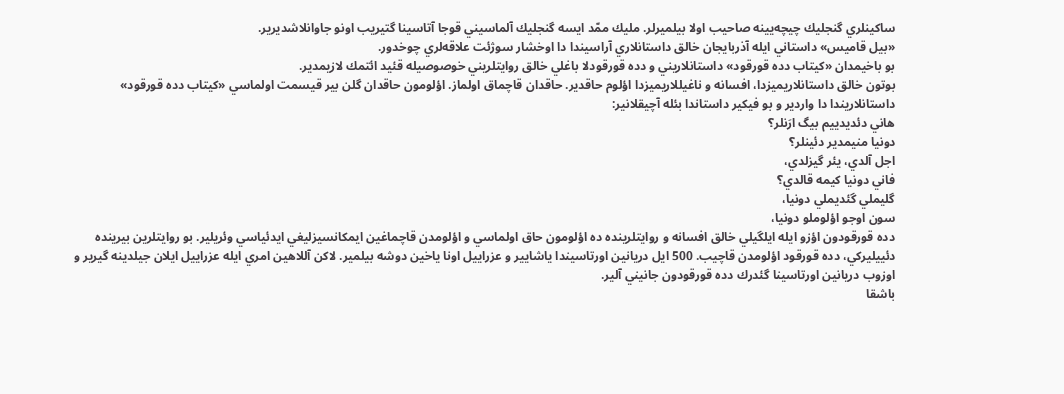ساكينلري گنجليك چيچه‌يينه صاحيب اولا بيلميرلر. مليك ممّد ايسه گنجليك آلماسيني قوجا آتاسينا گتيريب اونو جاوانلاشديرير.
«بيل قاميس» داستاني ايله آذربايجان خالق داستانلاري آراسيندا دا اوخشار سوژئت علاقه‌لري چوخدور.
بو باخيمدان «كيتاب دده قورقود» داستانلاريني و دده قورقودلا باغلي خالق روايتلريني خوصوصيله قئيد ائتمك لازيمدير.
بوتون خالق داستانلاريميزدا، افسانه و ناغيللاريميزدا اؤلوم حاقدير. حاقدان قاچماق اولماز. اؤلومون حاقدان گلن بير قيسمت اولماسي «كيتاب دده قورقود» داستانلاريندا دا واردير و بو فيكير داستاندا بئله آچيقلانير:
هاني دئديدييم بيگ ارَنلر؟
دونيا منيمدير دئينلر؟
اجل آلدي، يئر گيزلدي،
فاني دونيا كيمه قالدي؟
گليملي گئديملي دونيا،
سون اوجو اؤلوملو دونيا،
دده قورقودون اؤزو ايله ايلگيلي خالق افسانه و روايتلرينده ده اؤلومون حاق اولماسي و اؤلومدن قاچماغين ايمكانسيزليغي ايدئياسي وئريلير. بو روايتلرين بيرينده دئييليركي، دده قورقود اؤلومدن قاچيب. 500 ايل دريانين اورتاسيندا ياشايير و عزراييل اونا ياخين دوشه بيلمير. لاكن آللاهين امري ايله عزراييل ايلان جيلدينه گيرير و اوزوب دريانين اورتاسينا گئدرك دده قورقودون جانيني آلير.
باشقا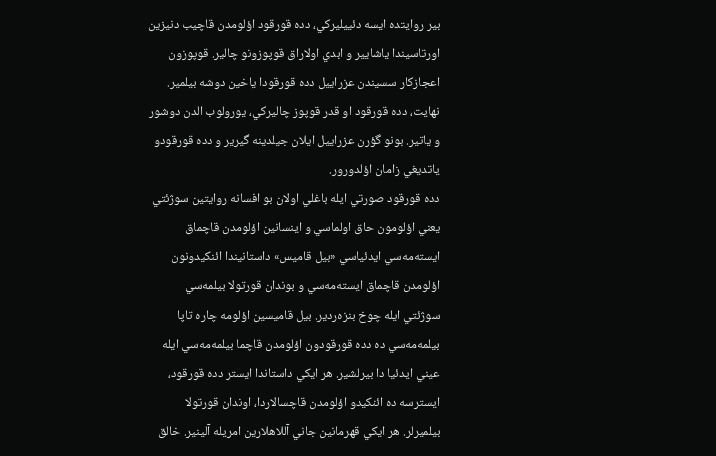بير روايتده ايسه دئييليركي، دده قورقود اؤلومدن قاچيب دنيزين اورتاسيندا ياشايير و ابدي اولاراق قوپوزونو چالير. قوپوزون اعجازكار سسيندن عزراييل دده قورقودا ياخين دوشه بيلمير. نهايت، دده قورقود او قدر قوپوز چاليركي، يورولوب الدن دوشور و ياتير. بونو گؤرن عزراييل ايلان جيلدينه گيرير و دده قورقودو ياتديغي زامان اؤلدورور.
دده قورقود صورتي ايله باغلي اولان بو افسانه روايتين سوژئتي يعني اؤلومون حاق اولماسي و اينسانين اؤلومدن قاچماق ايسته‌مه‌سي ايدئياسي «بيل قاميس» داستانيندا ائنكيدونون اؤلومدن قاچماق ايسته‌مه‌سي و بوندان قورتولا بيلمه‌سي سوژئتي ايله چوخ بنزه‌ردير. بيل قاميسين اؤلومه چاره تاپا بيلمه‌مه‌سي ده دده قورقودون اؤلومدن قاچما بيلمه‌مه‌سي ايله عيني ايدئيا دا بيرلشير. هر ايكي داستاندا ايستر دده قورقود، ايسترسه ده ائنكيدو اؤلومدن قاچسالاردا، اوندان قورتولا بيلميرلر. هر ايكي قهرمانين جاني آللاهلارين امريله آلينير. خالق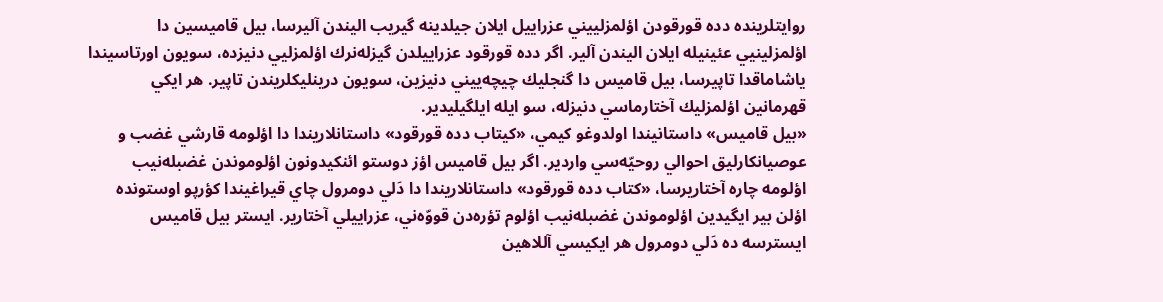روايتلرينده دده قورقودن اؤلمزلييني عزراييل ايلان جيلدينه گيريب اليندن آليرسا، بيل قاميسين دا اؤلمزلينيي عئينيله ايلان اليندن آلير. اگر دده قورقود عزراييلدن گيزله‌نرك اؤلمزليي دنيزده، سويون اورتاسيندا ياشاماقدا تاپيرسا، بيل قاميس دا گنجليك چيچه‌ييني دنيزين، سويون درينليكلريندن تاپير. هر ايكي قهرمانين اؤلمزليك آختارماسي دنيزله، سو ايله ايلگيليدير.
«بيل قاميس» داستانيندا اولدوغو كيمي، «كيتاب دده قورقود» داستانلاريندا دا اؤلومه قارشي غضب و عوصيانكارليق احوالي روحيّه‌سي واردير. اگر بيل قاميس اؤز دوستو ائنكيدونون اؤلوموندن غضبله‌نيب اؤلومه چاره آختاريرسا، «كتاب دده قورقود» داستانلاريندا دا دَلي دومرول چاي قيراغيندا كؤرپو اوستونده اؤلن بير ايگيدين اؤلوموندن غضبله‌نيب اؤلوم تؤره‌دن قووّه‌ني، عزراييلي آختارير. ايستر بيل قاميس ايسترسه ده دَلي دومرول هر ايكيسي آللاهين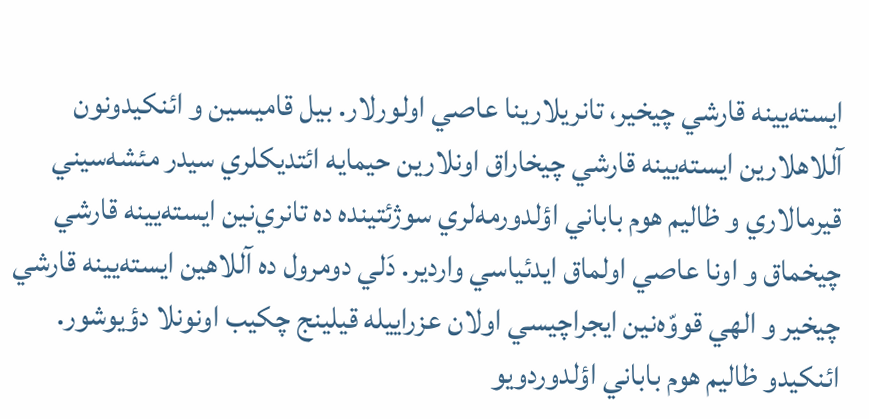ايسته‌يينه قارشي چيخير، تانريلارينا عاصي اولورلار. بيل قاميسين و ائنكيدونون آللاهلارين ايسته‌يينه قارشي چيخاراق اونلارين حيمايه ائتديكلري سيدر مئشه‌سيني قيرمالاري و ظاليم هوم باباني اؤلدورمه‌لري سوژئتينده ده تانري‌نين ايسته‌يينه قارشي چيخماق و اونا عاصي اولماق ايدئياسي واردير. دَلي دومرول ده آللاهين ايسته‌يينه قارشي چيخير و الهي قووّه‌نين ايجراچيسي اولان عزراييله قيلينج چكيب اونونلا دؤيوشور. ائنكيدو ظاليم هوم باباني اؤلدوردويو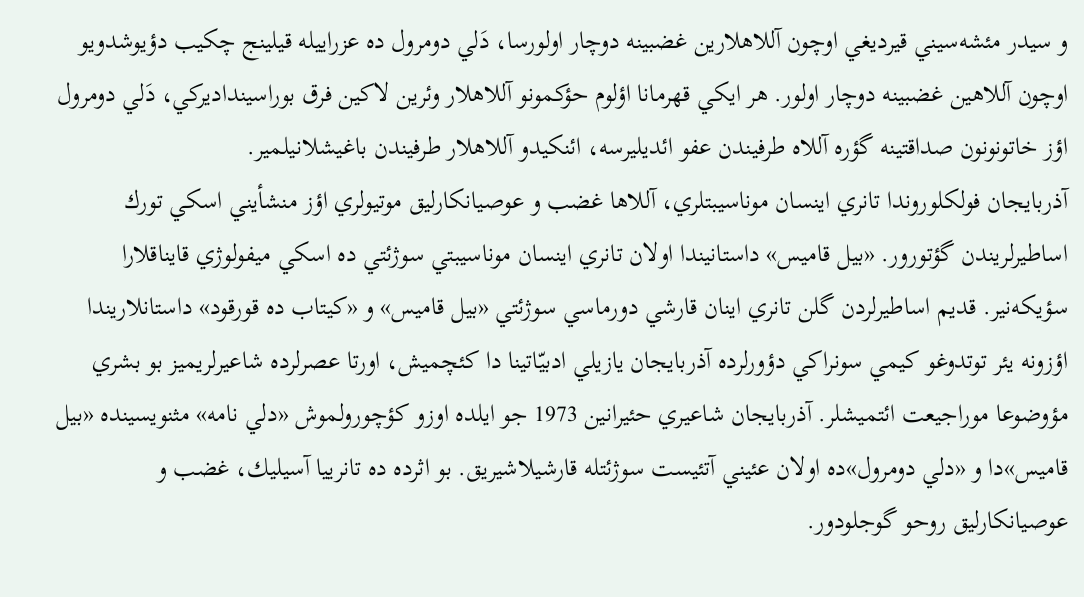و سيدر مئشه‌سيني قيرديغي اوچون آللاهلارين غضبينه دوچار اولورسا، دَلي دومرول ده عزراييله قيلينج چكيب دؤيوشدويو اوچون آللاهين غضبينه دوچار اولور. هر ايكي قهرمانا اؤلوم حؤكمونو آللاهلار وئرين لاكين فرق بوراسينداديركي، دَلي دومرول اؤز خاتونونون صداقتينه گؤره آللاه طرفيندن عفو ائديليرسه، ائنكيدو آللاهلار طرفيندن باغيشلانيلمير.
آذربايجان فولكلوروندا تانري اينسان موناسيبتلري، آللاها غضب و عوصيانكارليق موتيولري اؤز منشأيني اسكي تورك اساطيرلريندن گؤتورور. «بيل قاميس» داستانيندا اولان تانري اينسان موناسيبتي سوژئتي ده اسكي ميفولوژي قايناقلارا سؤيكه‌نير. قديم اساطيرلردن گلن تانري اينان قارشي دورماسي سوژئتي «بيل قاميس» و «كيتاب ده قورقود» داستانلاريندا اؤزونه يئر توتدوغو كيمي سونراكي دؤورلرده آذربايجان يازيلي ادبيّاتينا دا كئچميش، اورتا عصرلرده شاعيرلريميز بو بشري مؤوضوعا موراجيعت ائتميشلر. آذربايجان شاعيري حئيرانين 1973 جو ايلده اوزو كؤچورولموش «دلي نامه» مثنويسينده «بيل قاميس»دا و «دلي دومرول»ده اولان عئيني آتئيست سوژئتله قارشيلاشيريق. بو اثرده ده تانرييا آسيليك، غضب و عوصيانكارليق روحو گوجلودور.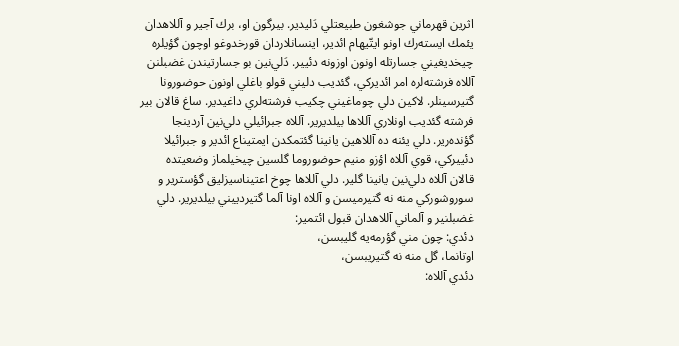اثرين قهرماني جوشغون طبيعتلي دَليدير. بيرگون او، برك آجير و آللاهدان يئمك ايسته‌رك اونو ايتّيهام ائدير، اينسانلاردان قورخدوغو اوچون گؤيلره چيخديغيني جسارتله اونون اوزونه دئيير. دَلي‌نين بو جسارتيندن غضبلنن آللاه فرشته‌لره امر ائديركي، گئديب دليني قولو باغلي اونون حوضورونا گتيرسينلر. لاكين دلي چوماغيني چكيب فرشته‌لري داغيدير. ساغ قالان بير فرشته گئديب اونلاري آللاها بيلديرير. آللاه جبرائيلي دلي‌نين آردينجا گؤنده‌رير. دلي يئنه ده آللاهين يانينا گئتمكدن ايمتيناع ائدير و جبرائيلا دئييركي، قوي آللاه اؤزو منيم حوضوروما گلسين چيخيلماز وضعيتده قالان آللاه دلي‌نين يانينا گلير. دلي آللاها چوخ اعتيناسيزليق گؤسترير و سوروشوركي منه نه گتيرميسن و آللاه اونا آلما گتيردييني بيلديرير. دلي غضبلنير و آلماني آللاهدان قبول ائتمير:
دئدي: چون مني گؤرمه‌يه گليبسن،
اوتانما، گل منه نه گتيريبسن،
دئدي آللاه: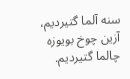سنه آلما گتيرديم،
آزين چوخ بويوزه چالما گتيرديم.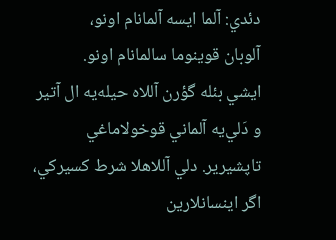دئدي: آلما ايسه آلمانام اونو،
آلوبان قوينوما سالمانام اونو.
ايشي بئله گؤرن آللاه حيله‌يه ال آتير و دَلي‌يه آلماني قوخولاماغي تاپشيرير. دلي آللاهلا شرط كسيركي، اگر اينسانلارين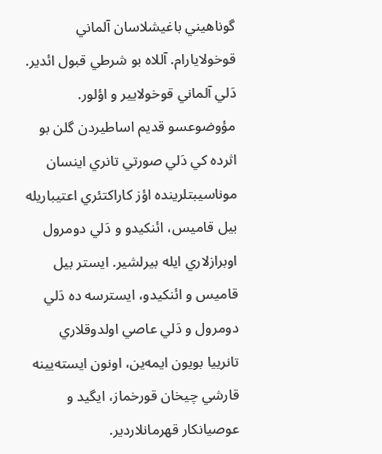گوناهيني باغيشلاسان آلماني قوخولايارام. آللاه بو شرطي قبول ائدير. دَلي آلماني قوخولايير و اؤلور.
مؤوضوعسو قديم اساطيردن گلن بو اثرده كي دَلي صورتي تانري اينسان موناسيبتلرينده اؤز كاراكتئري اعتيباريله بيل قاميس، ائنكيدو و دَلي دومرول اوبرازلاري ايله بيرلشير. ايستر بيل قاميس و ائنكيدو، ايسترسه ده دَلي دومرول و دَلي عاصي اولدوقلاري تانرييا بويون ايمه‌ين، اونون ايسته‌يينه قارشي چيخان قورخماز، ايگيد و عوصيانكار قهرمانلاردير.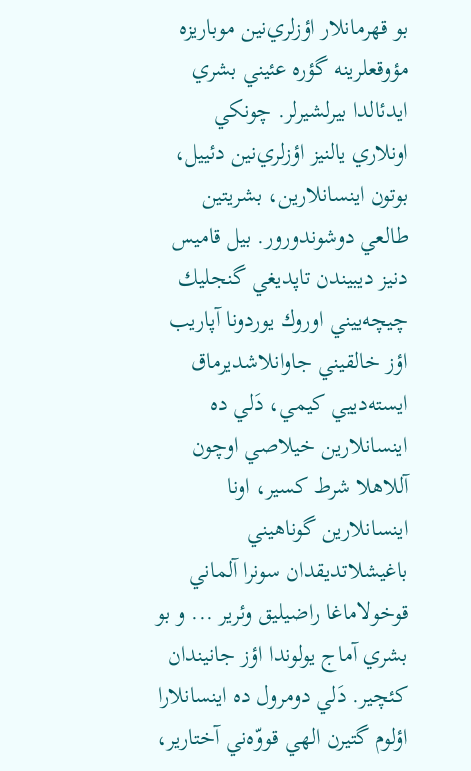بو قهرمانلار اؤزلري‌نين موباريزه مؤوقعلرينه گؤره عئيني بشري ايدئالدا بيرلشيرلر. چونكي اونلاري يالنيز اؤزلري‌نين دئييل، بوتون اينسانلارين، بشريتين طالعي دوشوندورور. بيل قاميس دنيز ديبيندن تاپديغي گنجليك چيچه‌ييني اوروك يوردونا آپاريب اؤز خالقيني جاوانلاشديرماق ايسته‌دييي كيمي، دَلي ده اينسانلارين خيلاصي اوچون آللاهلا شرط كسير، اونا اينسانلارين گوناهيني باغيشلاتديقدان سونرا آلماني قوخولاماغا راضيليق وئرير ... و بو بشري آماج يولوندا اؤز جانيندان كئچير. دَلي دومرول ده اينسانلارا اؤلوم گتيرن الهي قووّه‌ني آختارير،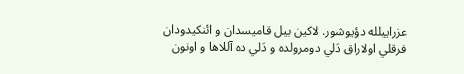عزراييلله دؤيوشور. لاكين بيل قاميسدان و ائنكيدودان فرقلي اولاراق دَلي دومرولده و دَلي ده آللاها و اونون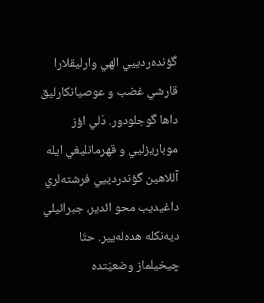گؤنده‌ردييي الهي وارليقلارا قارشي غضب و عوصيانكارليق داها گوجلودور. دَلي اؤز موباريزليي و قهرمانليغي ايله آللاهين گؤندردييي فرشته‌لري داغيديب محو ائدير، جبرائيلي ديه‌نكله هده‌له‌يير. حتّا چيخيلماز وضعيّتده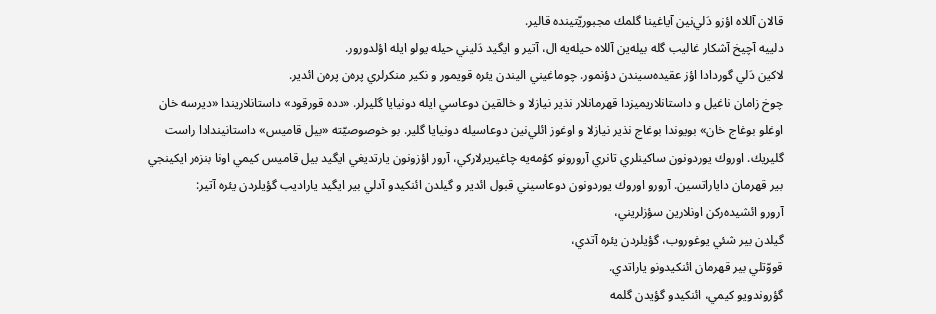قالان آللاه اؤزو دَلي‌نين آياغينا گلمك مجبوريّتينده قالير.
دلييه آچيخ آشكار غاليب گله بيله‌ين آللاه حيله‌يه ال، آتير و ايگيد دَليني حيله يولو ايله اؤلدورور.
لاكين دَلي گوردادا اؤز عقيده‌سيندن دؤنمور. چوماغيني اليندن يئره قويمور و نكير منكرلري پره‌ن پره‌ن ائدير.
چوخ زامان ناغيل و داستانلاريميزدا قهرمانلار نذير نيازلا و خالقين دوعاسي ايله دونيايا گليرلر. «دده قورقود» داستانلاريندا «ديرسه خان اوغلو بوغاج خان» بويوندا بوغاج نذير نيازلا و اوغوز ائلي‌نين دوعاسيله دونيايا گلير. بو خوصوصيّته «بيل قاميس» داستانيندادا راست گليريك. اوروك يوردونون ساكينلري تانري آرورونو كؤمه‌يه چاغيريرلاركي، آرور اؤزونون يارتديغي ايگيد بيل قاميس كيمي اونا بنزه‌ر ايكينجي بير قهرمان داياراتسين. آرورو اوروك يوردونون دوعاسيني قبول ائدير و گيلدن ائنكيدو آدلي بير ايگيد ياراديب گؤيلردن يئره آتير:
آرورو ائشيده‌ركن اونلارين سؤزلريني،
گيلدن بير شئي يوغوروب، گؤيلردن يئره آتدي،
قووّتلي بير قهرمان ائنكيدونو ياراتدي.
گؤروندويو كيمي، ائنكيدو گؤيدن گلمه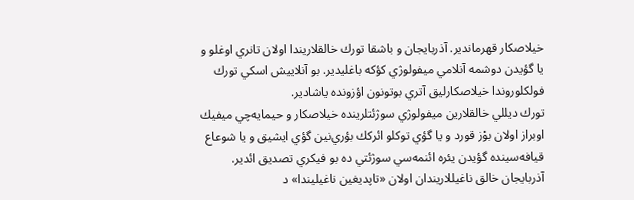خيلاصكار قهرماندير. آذربايجان و باشقا تورك خالقلاريندا اولان تانري اوغلو و يا گؤيدن دوشمه آنلامي ميفولوژي كؤكه باغليدير. بو آنلاييش اسكي تورك فولكلوروندا خيلاصكارليق آتري بوتونون اؤزونده ياشادير.
تورك ديللي خالقلارين ميفولوژي سوژئتلرينده خيلاصكار و حيمايه‌چي ميفيك اوبراز اولان بوْز قورد و يا گؤي توكلو ائركك بؤري‌نين گؤي ايشيق و يا شوعاع قيافه‌سينده گؤيدن يئره ائنمه‌سي سوژئتي ده بو فيكري تصديق ائدير. آذربايجان خالق ناغيللاريندان اولان «تاپديغين ناغيليندا» د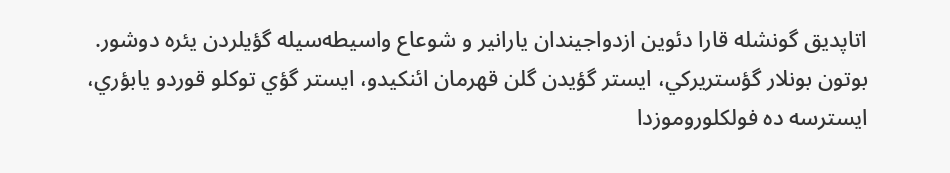اتاپديق گونشله قارا دئوين ازدواجيندان يارانير و شوعاع واسيطه‌سيله گؤيلردن يئره دوشور. بوتون بونلار گؤستريركي، ايستر گؤيدن گلن قهرمان ائنكيدو، ايستر گؤي توكلو قوردو يابؤري، ايسترسه ده فولكلوروموزدا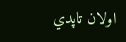اولان تاپدي